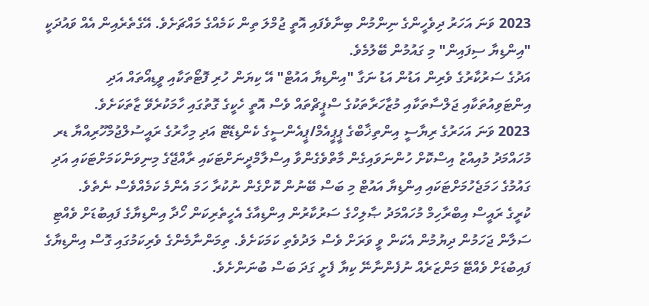2023 ވަނަ އަހަރު ދިވެހީންގެ ނިންމުން ބިނާވެފައި އޮތީ ޖުމްލަ ތިން ކަމެއްގެ މައްޗަށެވެ. އޭގެތެރެއިން އެއް ވައުދަކީ "އިންޑިޔާ ސިފައިން" މި ގައުމުން ބޭލުމެވެ.
އަދުގެ ސަރުކާރުގެ ވެރިން އަޑުން އަޑު ނަގާ "އިންޑިޔާ އައުޓް" އޭ ކިޔަން ހުރި ފޮޓޯތަކާއި ވީޑިއޯތައް އަދި އިންޓަވިއުތަކާއި ޖަލްސާތަކާއި މުޒާހަރާތަކުގެ ސްޕީޗްތައް ވެސް އޮތީ ހެކީގެ ގޮތުގައި ހާމަކުރެވޭ ޒާތަކަށެވެ.
2023 ވަނަ އަހަރުގެ ރިޔާސީ އިންތިޚާބްގެ ޕީޕީއެމް/ޕީއެންސީގެ ކެންޑިޑޭޓް އަދި މިހާރުގެ ރައީސުލްޖުމްހޫރިއްޔާ ޑރ މުހައްމަދު މުއިއްޒު އިސްކޮށް ހުންނަވައިގެން މާތްވެގެންވާ އިސްލާމްދީނަށްޓަކައި ރާއްޖޭގެ މިނިވަންކަމަށްޓަކައި އަދި ގައުމުގެ ހަމަޖެހުމަށްޓަކައި އިންޑިޔާ އައުޓް މި ބަސް ބޭނުން ކޮށްގެން ނުކުރާ ހަމަ އެންމެ ކަމެއްވެސް ނެތެވެ.
ކުރީގެ ރައީސް އިބްރާހިމް މުހައްމަދު ޞާލިހްގެ ސަރުކާރުން އިންޑިއާގެ އެހީތެރިކަން ހޯދާ އިންޑިޔާގެ ފައިބުޑަށް ވެއްޓި ސަލާން ޖަހަމުން ދިޔުމުން އެކަން ވީ ވަރަށް ވެސް ލަދުވެތި ކަމަކަށެވެ. ތިމަންނާމެންގެ ވެރިކަމުގައި ގޮސް އިންޑިޔާގެ ފައިބުޑަށް ވެއްޓޭ މަންޒަރެއް ނުފެންނާނޭ ކިޔާ ފެށީ ގަދަ ބަސް ބުނަންށެވެ.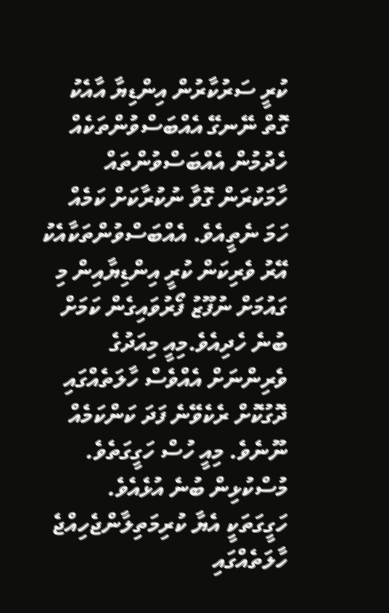ކުރީ ސަރުކާރުން އިންޑިޔާ އާއެކު ގޮތް ނޭނގޭ އެއްބަސްވުންތަކެއް ހެދުމުން އެއްބަސްވުންތައް ހާމަކުރަން ގޮވާ ނުކުރާކަށް ކަމެއް ހަމަ ނެތީއެވެ. އެއްބަސްވުންތަކާއެކު އޭރު ވެރިކަން ކުރީ އިންޑިޔާއިން މި ގައުމަށް ނުފޫޒު ފޯރުވައިގެން ކަމަށް ބުނެ ހެދިއެވެ.މިއީ މިއަދުގެ ވެރިންނަށް އެއްވެސް ހާލަތެއްގައި ދޮގުކޮށް ރެކެވޭނެ ފަދަ ކަންކަމެއް ނޫނެވެ. މިއީ ހުސް ހަގީގަތެވެ. މުސްކުޅިން ބުނެ އުޅެއެވެ. ހަގީގަތަކީ އެޔާ ކުރިމަތިލާންޖެހިއްޖެ ހާލަތެއްގައި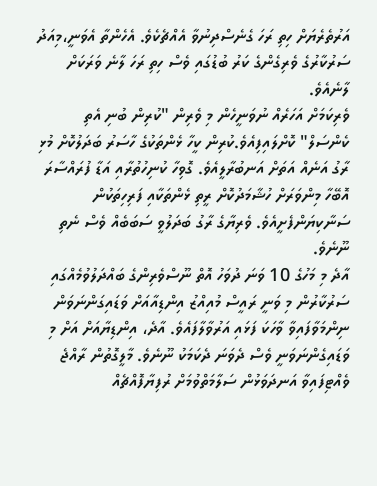އަރުތެރެޔަށް ހިތި ރަހަ ގެނެސްދިނުވާ އެއްޗެކެވެ. އެހެންތާ އެވަނީ،މިއަދު ސަރުކާރުގެ ވެރިގެންގެ ކަރު ބުޑުގައި ވެސް ހިތި ރަހަ ލާނެ ވަރަކަށް ލާނެއެވެ.
ވެރިކަމަށް އަހަރެއް ނުވަނީހެން މި ވެރިން "ކުރިން ބުނި އެތި ކެންސަލް" ކޮށްލައިފިއެވެ.ކުރިން ކީހާ ޅެންތަކުގެ ހާސަރު ބަދަލުކޮށް މުޅި ރާގު އަނެއް އަތަށް އަނބުރާލީއެވެ. ގޮވިހާ ކުނިހުތުރާއި އަޑާ ފުރައްސާރަ އޮބޭހާ މިންވަރަށް ހުޝާމަދުކޮށް ރީތި ޅެންތަކާއި ފަރިހިތަކުން ސަނާކިޔަންފެށީއެވެ. ވެރިޔާގެ ރާގު ބަދަލުވީ ސަބަބެއް ވެސް ނެތި ނޫނެވެ.
އާދެ މި މަހުގެ 10 ވަނަ ދުވަހު އޮތް ނޫސްވެރިންގެ ބައްދަލުވުމެއްގައި ސަރުކާރުން މި ވަނީ ރައީސް މުއިއްޒު އިންޑިއާއަށް ވަޑައިގަންނަވަން ނިންމަވާފައިވާ ވާހަކަ ފަޅައި އަރުވާލާފައެވެ. އާދެ، އިންޑިޔާއަށް އަށް މި ވަޑައިގެންނަވަނީ ވެސް ދެވަނަ ދެކަމަކު ނޫނެވެ. މާލީގޮތުން ރާއްޖެ ވެއްޓިފައިވާ އަނދަވަޅުން ސަލާމަތްވުމަށް ރުފިޔާފޮއްޗެއް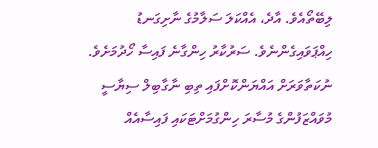ލިބޭތޯއެވެ. އާދެ، އެއްކަލަ ސަލާމުގެ ނާށިގަނޑު ހިއްޕަވައިގެންނެވެ. ސަރުކާރު ހިންގާނެ ފައިސާ ހޯދުމަށެވެ. ނުކަތާވަރަށް އައްޔަންކޮށްފައި ތިބި ނާގާބިލް ސިޔާސީ މުވައްޒަފުންގެ މުސާރަ ހިންގުމަށްޓަކައި ފައިސާއެއް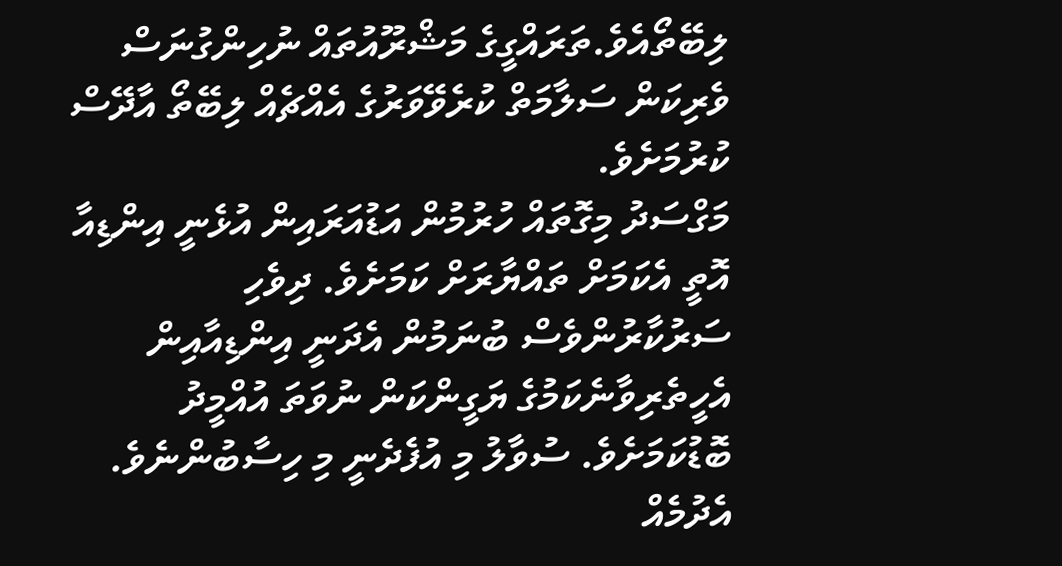ލިބޭތޯއެވެ.ތަރައްގީގެ މަޝްރޫއުތައް ނުހިންގުނަސް ވެރިކަން ސަލާމަތް ކުރެވޭވަރުގެ އެއްޗެއް ލިބޭތޯ އާދޭސް ކުރުމަށެވެ.
މަގްސަދު މިގޮތައް ހުރުމުން އަޑުއަރައިން އުޅެނީ އިންޑިއާ އޮތީ އެކަމަށް ތައްޔާރަށް ކަމަށެވެ. ދިވެހި ސަރުކާރުންވެސް ބުނަމުން އެދަނީ އިންޑިއާއިން އެހީތެރިވާނެކަމުގެ ޔަގީންކަން ނުވަތަ އުއްމީދު ބޮޑުކަމަށެވެ. ސުވާލު މި އުފެދެނީ މި ހިސާބުންނެވެ. އެދުމެއް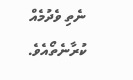ނެތި ވެދުމެއް ކުރާނެތޯއެވެ.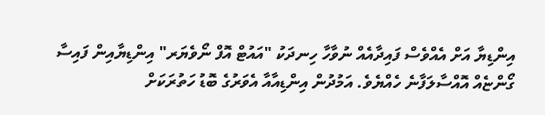އިންޑިޔާ އަށް އެއްވެސް ފައިދާއެއް ނުވާހާ ހިނދަކު "އައުޓް އޮފް ނޯވެޔަރ" އިންޑިޔާއިން ފައިސާ ގޯންޏެއް އޮއްސާލަފާނެ ހެއްޔެވެ. އަމުދުން އިންޑިއާއާ އެވަރުގެ ބޮޑު ހަތުރަކަށް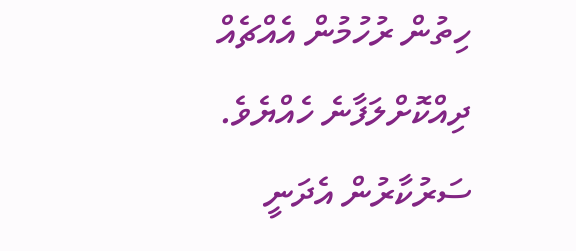ހިތުން ރުހުމުން އެއްޗެއް ދިއްކޮށްލަފާނެ ހެއްޔެވެ. ސަރުކާރުން އެދަނީ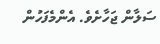ސަލާން ޖަހާށެވެ. އެންމެފަހުން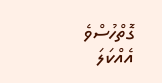ގޮތްހުސްވެ އެއްކަލަ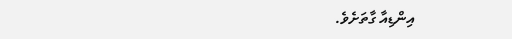އިންޑިއާ ގާތަށެވެ.